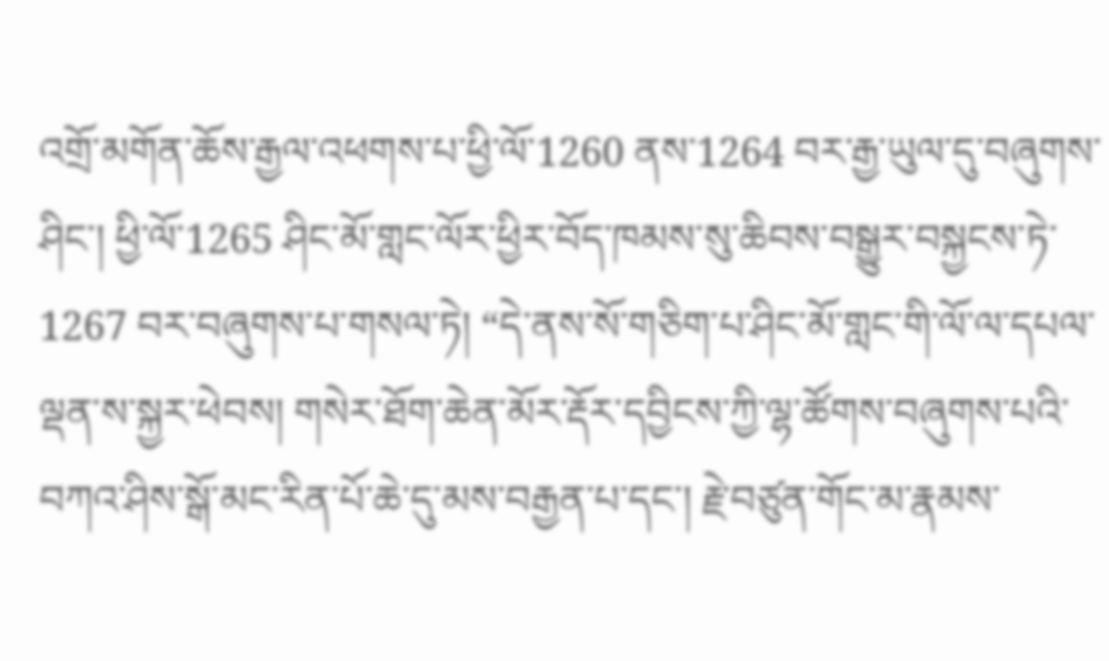འགྲོ་མགོན་ཆོས་རྒྱལ་འཕགས་པ་ཕྱི་ལོ་1260 ནས་1264 བར་རྒྱ་ཡུལ་དུ་བཞུགས་ཤིང་། ཕྱི་ལོ་1265 ཤིང་མོ་གླང་ལོར་ཕྱིར་བོད་ཁམས་སུ་ཆིབས་བསྒྱུར་བསྐྱངས་ཏེ་1267 བར་བཞུགས་པ་གསལ་ཏེ། “དེ་ནས་སོ་གཅིག་པ་ཤིང་མོ་གླང་གི་ལོ་ལ་དཔལ་ལྡན་ས་སྐྱར་ཕེབས། གསེར་ཐོག་ཆེན་མོར་རྡོར་དབྱིངས་ཀྱི་ལྷ་ཚོགས་བཞུགས་པའི་བཀའ་ཤིས་སྒོ་མང་རིན་པོ་ཆེ་དུ་མས་བརྒྱན་པ་དང་། རྗེ་བཙུན་གོང་མ་རྣམས་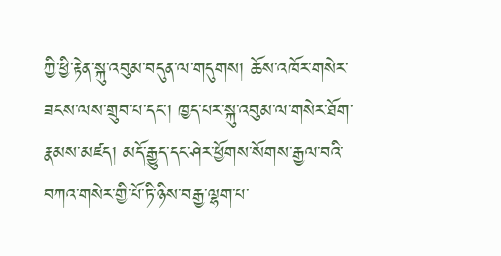ཀྱི་ཕྱི་རྟེན་སྐུ་འབུམ་བདུན་ལ་གདུགས། ཆོས་འཁོར་གསེར་ཟངས་ལས་གྲུབ་པ་དང་། ཁྱད་པར་སྐུ་འབུམ་ལ་གསེར་ཐོག་རྣམས་མཛད། མདོ་རྒྱུད་དང་ཤེར་ཕྱོགས་སོགས་རྒྱལ་བའི་བཀའ་གསེར་གྱི་པོ་ཏི་ཉིས་བརྒྱ་ལྷག་པ་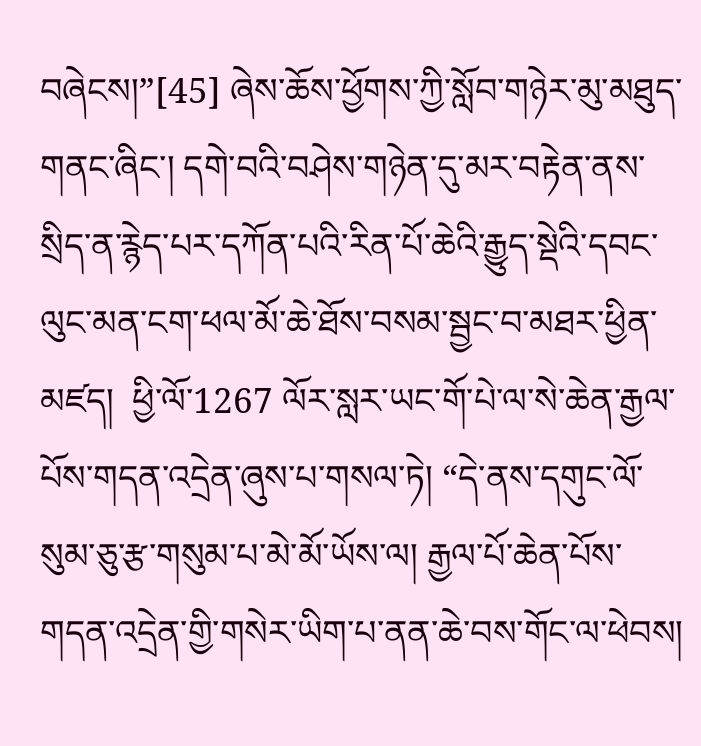བཞེངས།”[45] ཞེས་ཆོས་ཕྱོགས་ཀྱི་སློབ་གཉེར་མུ་མཐུད་གནང་ཞིང་། དགེ་བའི་བཤེས་གཉེན་དུ་མར་བརྟེན་ནས་སྲིད་ན་རྙེད་པར་དཀོན་པའི་རིན་པོ་ཆེའི་རྒྱུད་སྡེའི་དབང་ལུང་མན་ངག་ཕལ་མོ་ཆེ་ཐོས་བསམ་སྦྱང་བ་མཐར་ཕྱིན་མཛད།  ཕྱི་ལོ་1267 ལོར་སླར་ཡང་གོ་པེ་ལ་སེ་ཆེན་རྒྱལ་པོས་གདན་འདྲེན་ཞུས་པ་གསལ་ཏེ། “དེ་ནས་དགུང་ལོ་སུམ་ཅུ་རྩ་གསུམ་པ་མེ་མོ་ཡོས་ལ། རྒྱལ་པོ་ཆེན་པོས་གདན་འདྲེན་གྱི་གསེར་ཡིག་པ་ནན་ཆེ་བས་གོང་ལ་ཕེབས།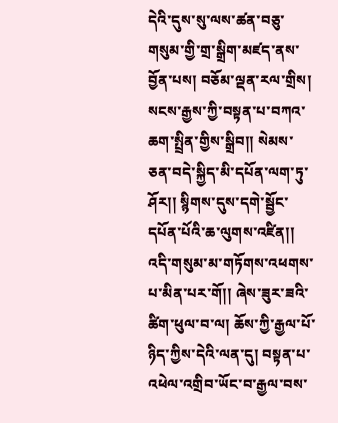དེའི་དུས་སུ་ལས་ཚན་བཅུ་གསུམ་གྱི་གྲ་སྒྲིག་མཛད་ནས་བྱོན་པས། བཅོམ་ལྡན་རལ་གྲིས། སངས་རྒྱས་ཀྱི་བསྟན་པ་བཀའ་ཆག་སྤྲིན་གྱིས་སྒྲིབ།། སེམས་ཅན་བདེ་སྐྱིད་མི་དཔོན་ལག་ཏུ་ཤོར།། སྙིགས་དུས་དགེ་སྦྱོང་དཔོན་པོའི་ཆ་ལུགས་འཛིན།། འདི་གསུམ་མ་གཏོགས་འཕགས་པ་མིན་པར་གོ།། ཞེས་ཟུར་ཟའི་ཚིག་ཕུལ་བ་ལ། ཆོས་ཀྱི་རྒྱལ་པོ་ཉིད་ཀྱིས་དེའི་ལན་དུ། བསྟན་པ་འཕེལ་འགྲིབ་ཡོང་བ་རྒྱལ་བས་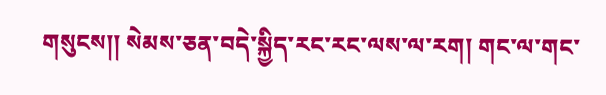གསུངས།། སེམས་ཅན་བདེ་སྐྱིད་རང་རང་ལས་ལ་རག། གང་ལ་གང་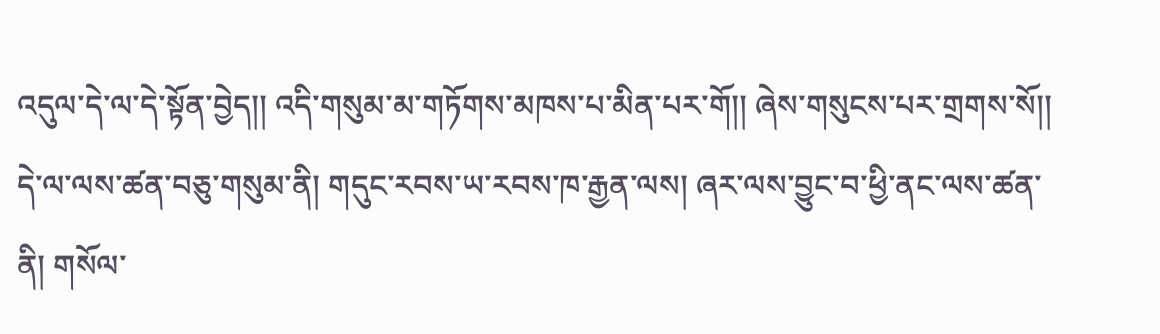འདུལ་དེ་ལ་དེ་སྟོན་བྱེད།། འདི་གསུམ་མ་གཏོགས་མཁས་པ་མིན་པར་གོ།། ཞེས་གསུངས་པར་གྲགས་སོ།། དེ་ལ་ལས་ཚན་བཅུ་གསུམ་ནི། གདུང་རབས་ཡ་རབས་ཁ་རྒྱན་ལས། ཞར་ལས་བྱུང་བ་ཕྱི་ནང་ལས་ཚན་ནི། གསོལ་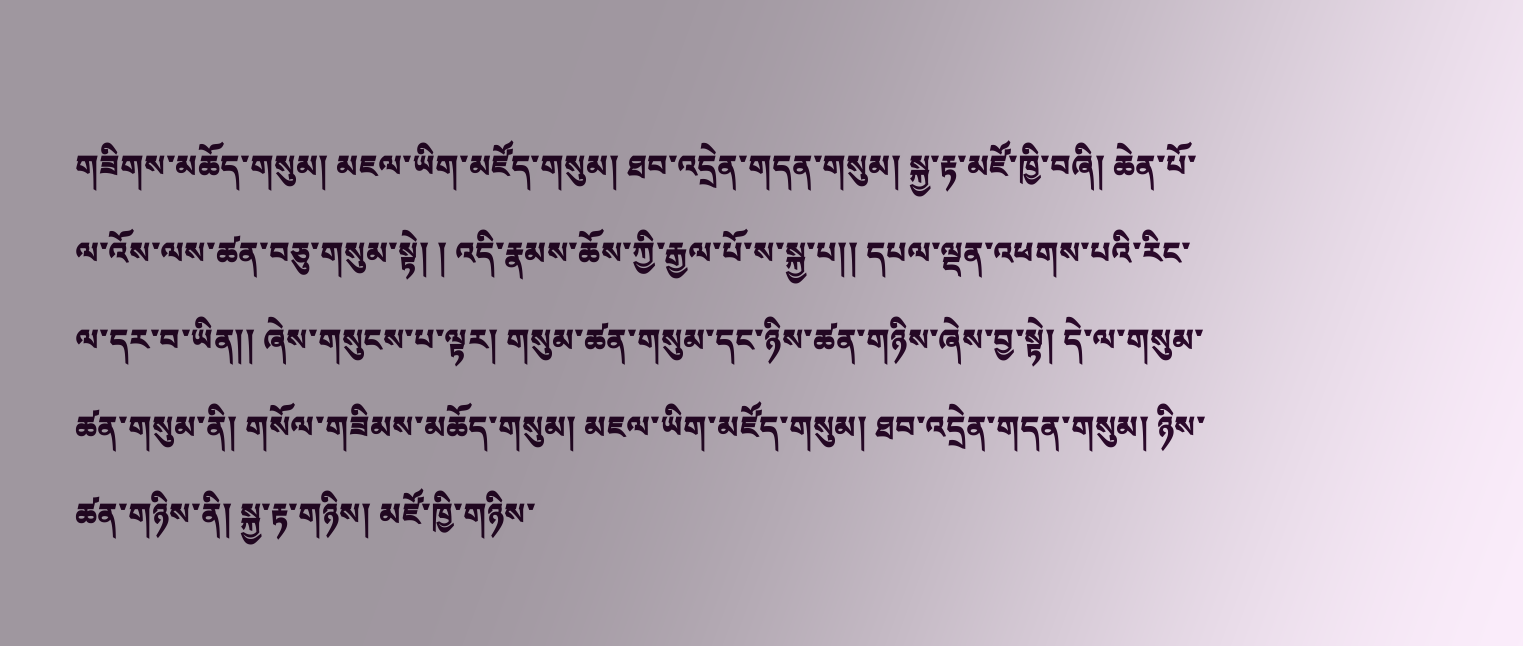གཟིགས་མཆོད་གསུམ། མཇལ་ཡིག་མཛོད་གསུམ། ཐབ་འདྲེན་གདན་གསུམ། སྐྱ་རྟ་མཛོ་ཁྱི་བཞི། ཆེན་པོ་ལ་འོས་ལས་ཚན་བཅུ་གསུམ་སྟེ། ། འདི་རྣམས་ཆོས་ཀྱི་རྒྱལ་པོ་ས་སྐྱ་པ།། དཔལ་ལྡན་འཕགས་པའི་རིང་ལ་དར་བ་ཡིན།། ཞེས་གསུངས་པ་ལྟར། གསུམ་ཚན་གསུམ་དང་ཉིས་ཚན་གཉིས་ཞེས་བྱ་སྟེ། དེ་ལ་གསུམ་ཚན་གསུམ་ནི། གསོལ་གཟིམས་མཆོད་གསུམ། མཇལ་ཡིག་མཛོད་གསུམ། ཐབ་འདྲེན་གདན་གསུམ། ཉིས་ཚན་གཉིས་ནི། སྐྱ་རྟ་གཉིས། མཛོ་ཁྱི་གཉིས་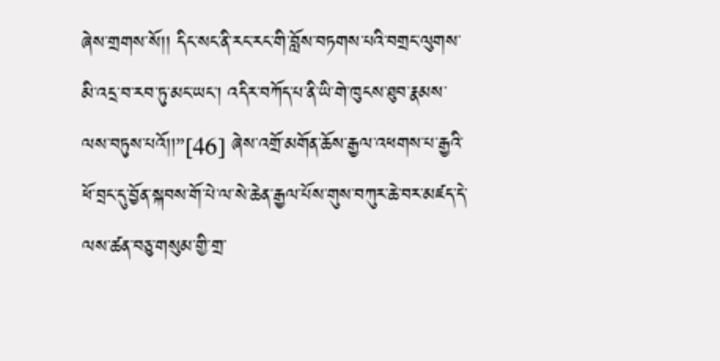ཞེས་གྲགས་སོ།། དིང་སང་ནི་རང་རང་གི་བློས་བཏགས་པའི་བགྲང་ལུགས་མི་འདྲ་བ་རབ་ཏུ་མང་ཡང་། འདིར་བཀོད་པ་ནི་ཡི་གེ་ཁུངས་ཐུབ་རྣམས་ལས་བཏུས་པའོ།།”[46] ཞེས་འགྲོ་མགོན་ཆོས་རྒྱལ་འཕགས་པ་རྒྱའི་ཕོ་བྲང་དུ་བྱོན་སྐབས་གོ་པེ་ལ་སེ་ཆེན་རྒྱལ་པོས་གུས་བཀུར་ཆེ་བར་མཛད་དེ་ལས་ཚན་བཅུ་གསུམ་གྱི་གྲ་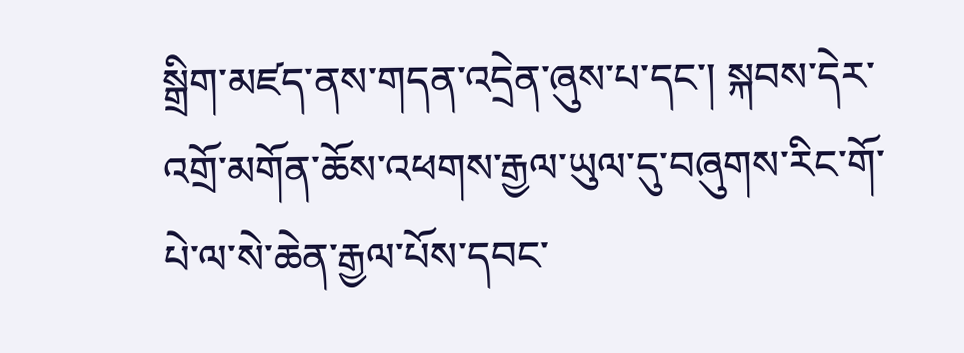སྒྲིག་མཛད་ནས་གདན་འདྲེན་ཞུས་པ་དང་། སྐབས་དེར་འགྲོ་མགོན་ཆོས་འཕགས་རྒྱལ་ཡུལ་དུ་བཞུགས་རིང་གོ་པེ་ལ་སེ་ཆེན་རྒྱལ་པོས་དབང་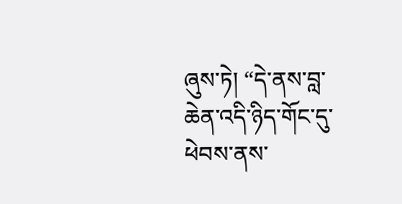ཞུས་ཏེ། “དེ་ནས་བླ་ཆེན་འདི་ཉིད་གོང་དུ་ཕེབས་ནས་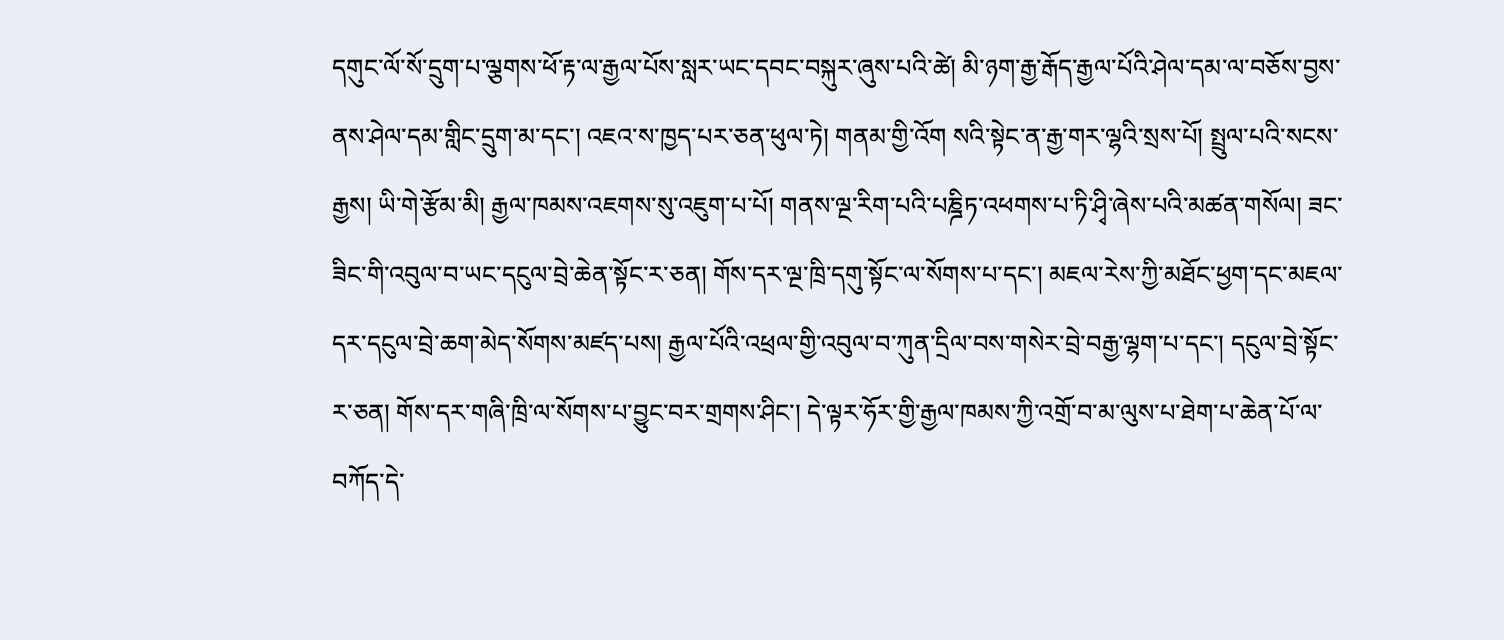དགུང་ལོ་སོ་དྲུག་པ་ལྕགས་ཕོ་རྟ་ལ་རྒྱལ་པོས་སླར་ཡང་དབང་བསྐུར་ཞུས་པའི་ཚེ། མི་ཉག་རྒྱ་རྒོད་རྒྱལ་པོའི་ཤེལ་དམ་ལ་བཅོས་བྱས་ནས་ཤེལ་དམ་གླིང་དྲུག་མ་དང་། འཇའ་ས་ཁྱད་པར་ཅན་ཕུལ་ཏེ། གནམ་གྱི་འོག སའི་སྟེང་ན་རྒྱ་གར་ལྷའི་སྲས་པོ། སྤྲུལ་པའི་སངས་རྒྱས། ཡི་གེ་རྩོམ་མི། རྒྱལ་ཁམས་འཇགས་སུ་འཇུག་པ་པོ། གནས་ལྔ་རིག་པའི་པཎྜིཏ་འཕགས་པ་ཏི་ཤྭི་ཞེས་པའི་མཚན་གསོལ། ཟང་ཟིང་གི་འབུལ་བ་ཡང་དངུལ་བྲེ་ཆེན་སྟོང་ར་ཅན། གོས་དར་ལྔ་ཁྲི་དགུ་སྟོང་ལ་སོགས་པ་དང་། མཇལ་རེས་ཀྱི་མཐོང་ཕྱག་དང་མཇལ་དར་དངུལ་བྲེ་ཆག་མེད་སོགས་མཛད་པས། རྒྱལ་པོའི་འཕྲལ་གྱི་འབུལ་བ་ཀུན་དྲིལ་བས་གསེར་བྲེ་བརྒྱ་ལྷག་པ་དང་། དངུལ་བྲེ་སྟོང་ར་ཅན། གོས་དར་གཞི་ཁྲི་ལ་སོགས་པ་བྱུང་བར་གྲགས་ཤིང་། དེ་ལྟར་ཧོར་གྱི་རྒྱལ་ཁམས་ཀྱི་འགྲོ་བ་མ་ལུས་པ་ཐེག་པ་ཆེན་པོ་ལ་བཀོད་དེ་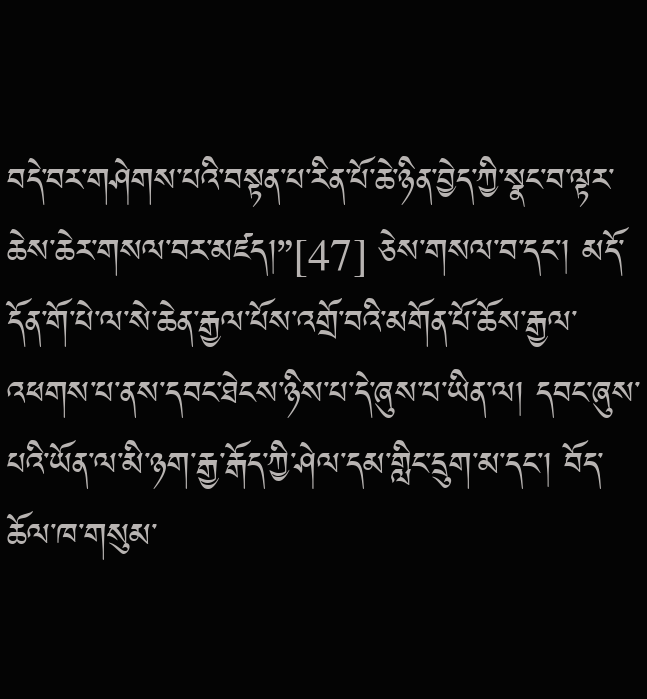བདེ་བར་གཤེགས་པའི་བསྟན་པ་རིན་པོ་ཆེ་ཉིན་བྱེད་ཀྱི་སྣང་བ་ལྟར་ཆེས་ཆེར་གསལ་བར་མཛད།”[47] ཅེས་གསལ་བ་དང་། མདོ་དོན་གོ་པེ་ལ་སེ་ཆེན་རྒྱལ་པོས་འགྲོ་བའི་མགོན་པོ་ཆོས་རྒྱལ་འཕགས་པ་ནས་དབང་ཐེངས་ཉིས་པ་དེ་ཞུས་པ་ཡིན་ལ། དབང་ཞུས་པའི་ཡོན་ལ་མི་ཉག་རྒྱ་རྒོད་ཀྱི་ཤེལ་དམ་གླིང་དྲུག་མ་དང་། བོད་ཆོལ་ཁ་གསུམ་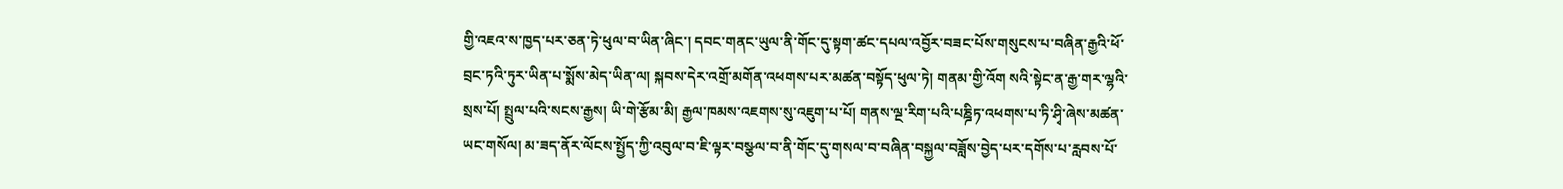གྱི་འཇའ་ས་ཁྱད་པར་ཅན་ཏེ་ཕུལ་བ་ཡིན་ཞིང་། དབང་གནང་ཡུལ་ནི་གོང་དུ་སྟག་ཚང་དཔལ་འབྱོར་བཟང་པོས་གསུངས་པ་བཞིན་རྒྱའི་ཕོ་བྲང་ཏའི་ཏུར་ཡིན་པ་སྨོས་མེད་ཡིན་ལ། སྐབས་དེར་འགྲོ་མགོན་འཕགས་པར་མཚན་བསྟོད་ཕུལ་ཏེ། གནམ་གྱི་འོག སའི་སྟེང་ན་རྒྱ་གར་ལྷའི་སྲས་པོ། སྤྲུལ་པའི་སངས་རྒྱས། ཡི་གེ་རྩོམ་མི། རྒྱལ་ཁམས་འཇགས་སུ་འཇུག་པ་པོ། གནས་ལྔ་རིག་པའི་པཎྜིཏ་འཕགས་པ་ཏི་ཤྭི་ཞེས་མཚན་ཡང་གསོལ། མ་ཟད་ནོར་ལོངས་སྤྱོད་ཀྱི་འབུལ་བ་ཇི་ལྟར་བསྩལ་བ་ནི་གོང་དུ་གསལ་བ་བཞིན་བསྐྱལ་བཟློས་བྱེད་པར་དགོས་པ་རླབས་པོ་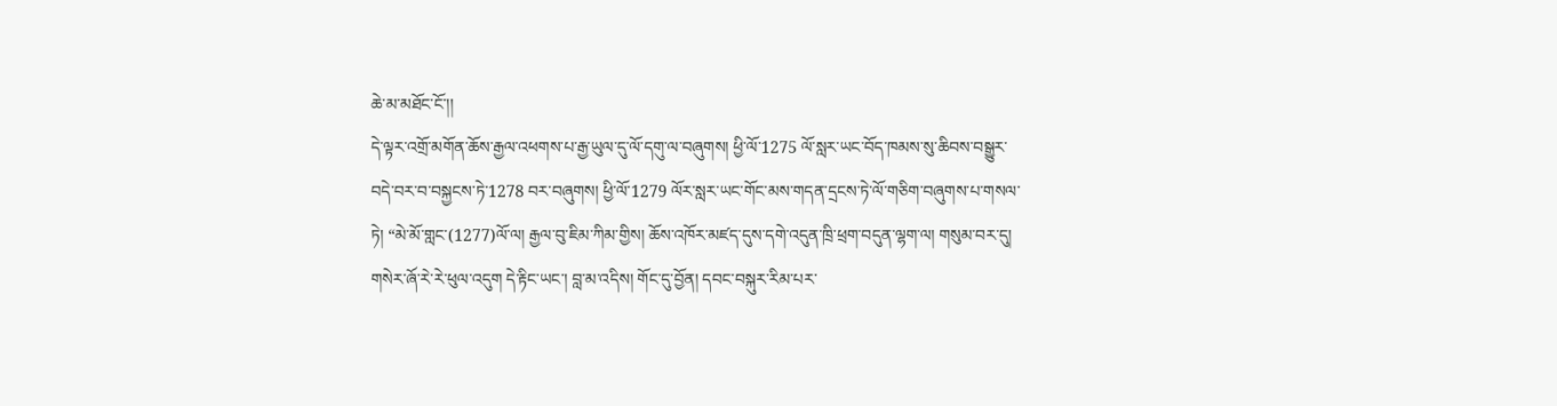ཆེ་མ་མཐོང་ངོ་།།
དེ་ལྟར་འགྲོ་མགོན་ཆོས་རྒྱལ་འཕགས་པ་རྒྱ་ཡུལ་དུ་ལོ་དགུ་ལ་བཞུགས། ཕྱི་ལོ་1275 ལོ་སླར་ཡང་བོད་ཁམས་སུ་ཆིབས་བསྒྱུར་བདེ་བར་བ་བསྐྱངས་ཏེ་1278 བར་བཞུགས། ཕྱི་ལོ་1279 ལོར་སླར་ཡང་གོང་མས་གདན་དྲངས་ཏེ་ལོ་གཅིག་བཞུགས་པ་གསལ་ཏེ། “མེ་མོ་གླང་(1277)ལོ་ལ། རྒྱལ་བུ་ཇིམ་ཀིམ་གྱིས། ཆོས་འཁོར་མཛད་དུས་དགེ་འདུན་ཁྲི་ཕྲག་བདུན་ལྷག་ལ། གསུམ་བར་དུ། གསེར་ཞོ་རེ་རེ་ཕུལ་འདུག དེ་རྟིང་ཡང་། བླ་མ་འདིས། གོང་དུ་བྱོན། དབང་བསྐུར་རིམ་པར་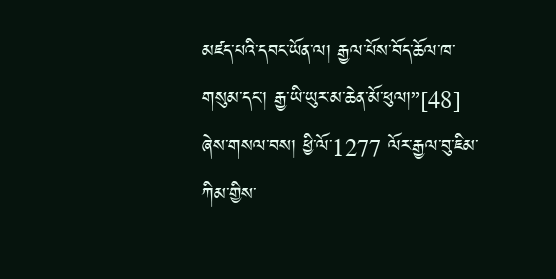མཛད་པའི་དབང་ཡོན་ལ། རྒྱལ་པོས་བོད་ཆོལ་ཁ་གསུམ་དང་། རྒྱ་ཡི་ཡུར་མ་ཆེན་མོ་ཕུལ།”[48] ཞེས་གསལ་བས། ཕྱི་ལོ་1277 ལོར་རྒྱལ་བུ་ཇིམ་ཀིམ་གྱིས་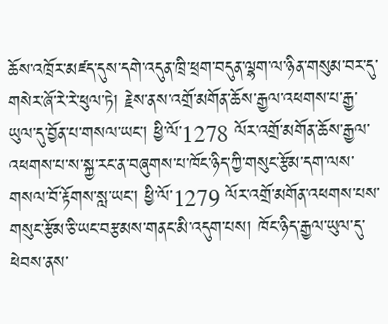ཆོས་འཁྲོར་མཛད་དུས་དགེ་འདུན་ཁྲི་ཕྲག་བདུན་ལྷག་ལ་ཉིན་གསུམ་བར་དུ་གསེར་ཞོ་རེ་རེ་ཕུལ་ཏེ། རྗེས་ནས་འགྲོ་མགོན་ཆོས་རྒྱལ་འཕགས་པ་རྒྱ་ཡུལ་དུ་བྱོན་པ་གསལ་ཡང་། ཕྱི་ལོ་1278 ལོར་འགྲོ་མགོན་ཆོས་རྒྱལ་འཕགས་པ་ས་སྐྱ་རང་ན་བཞུགས་པ་ཁོང་ཉིད་ཀྱི་གསུང་རྩོམ་དག་ལས་གསལ་བོ་རྟོགས་སླ་ཡང་། ཕྱི་ལོ་1279 ལོར་འགྲོ་མགོན་འཕགས་པས་གསུང་རྩོམ་ཅི་ཡང་བརྩམས་གནང་མི་འདུག་པས། ཁོང་ཉིད་རྒྱལ་ཡུལ་དུ་ཕེབས་ནས་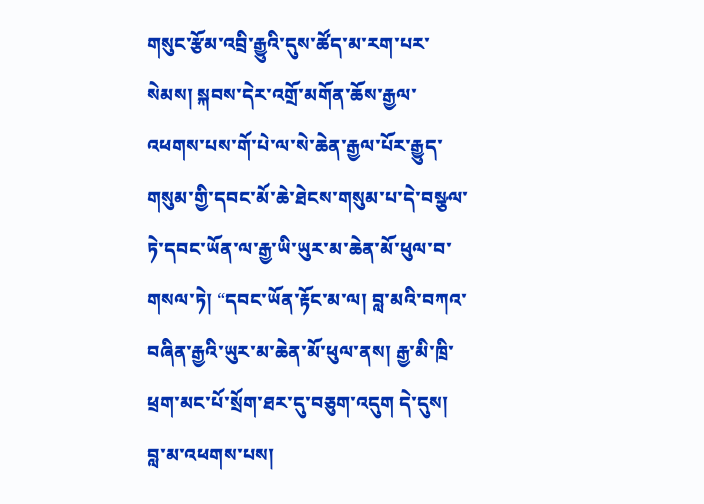གསུང་རྩོམ་འབྲི་རྒྱུའི་དུས་ཚོད་མ་རག་པར་སེམས། སྐབས་དེར་འགྲོ་མགོན་ཆོས་རྒྱལ་འཕགས་པས་གོ་པེ་ལ་སེ་ཆེན་རྒྱལ་པོར་རྒྱུད་གསུམ་གྱི་དབང་མོ་ཆེ་ཐེངས་གསུམ་པ་དེ་བསྩལ་ཏེ་དབང་ཡོན་ལ་རྒྱ་ཡི་ཡུར་མ་ཆེན་མོ་ཕུལ་བ་གསལ་ཏེ། “དབང་ཡོན་རྟོང་མ་ལ། བླ་མའི་བཀའ་བཞིན་རྒྱའི་ཡུར་མ་ཆེན་མོ་ཕུལ་ནས། རྒྱ་མི་ཁྲི་ཕྲག་མང་པོ་སྲོག་ཐར་དུ་བཅུག་འདུག དེ་དུས། བླ་མ་འཕགས་པས།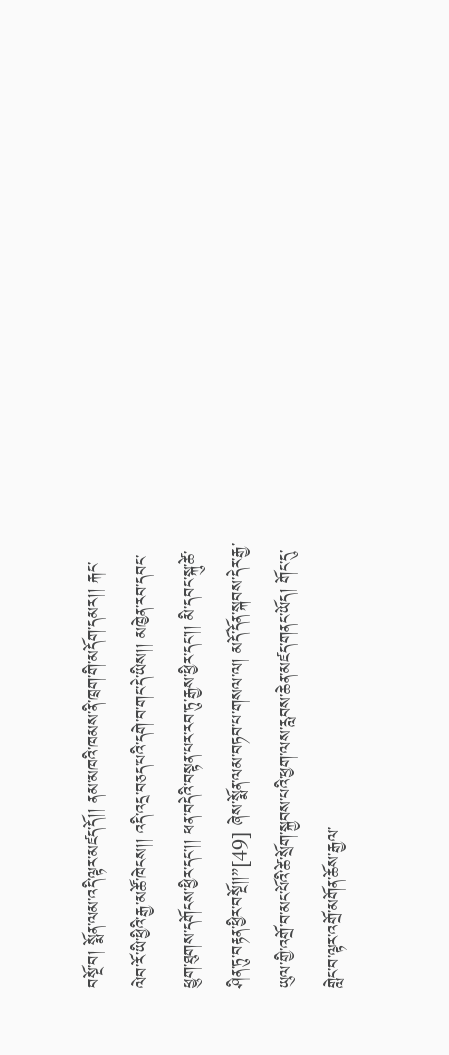བསྔོ་བ། སྨོན་ལམ་འདི་ལྟར་མཛད་དོ།། ནམ་མཁའི་ཁམས་ནི་ཁྲག་གི་མདོག་དམར།། རྐང་ལེབ་རོ་ཡི་ཕྱིའི་རྒྱ་མཚོ་ཁེངས།། འདི་འདྲ་བཅད་པའི་དགེ་བ་གང་དེ་ཡིས།། མཁྱེན་རབ་དབང་ཕྱུག་ཐུགས་དགོངས་ཕྱིར་དང་།། ཕན་བདེའི་བསྟན་པར་རབ་ཏུ་རྒྱས་ཕྱིར་དང་།། མི་དབང་སྐུ་ཚེ་ཤིན་ཏུ་བརྟན་ཕྱིར་བསྔོ།།”[49] ཞེས་སྨོན་ལམ་བཏབ་པ་གསལ་ལ། མདོ་དོན་སྐབས་དེར་རྒྱ་ཡུལ་གྱི་འགྲོ་བ་མང་པོའི་ཚེ་སྲོག་སྐྱབས་པའི་ཕྱག་ལས་རླབས་ཆེན་མཛད་གནང་ཡོད། གོང་དུ་གླེང་བ་ལྟར་འགྲོ་མགོན་ཆོས་རྒྱལ་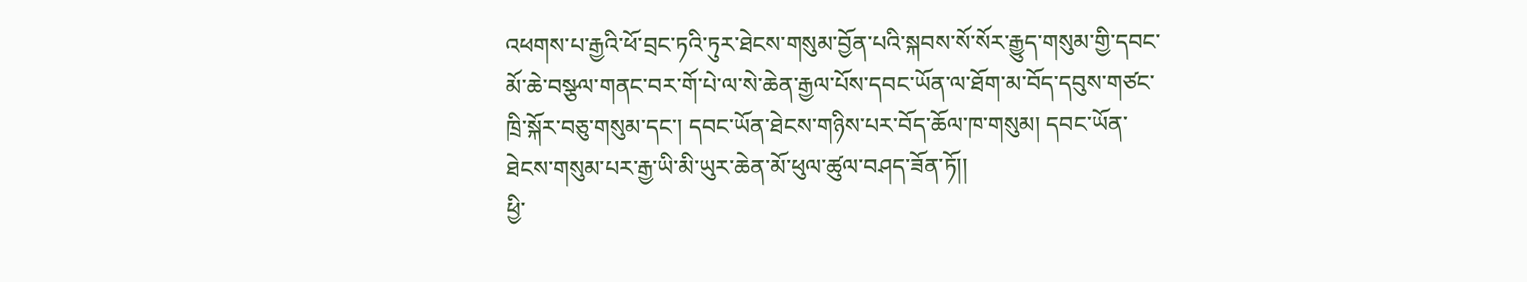འཕགས་པ་རྒྱའི་ཕོ་བྲང་ཏའི་ཏུར་ཐེངས་གསུམ་བྱོན་པའི་སྐབས་སོ་སོར་རྒྱུད་གསུམ་གྱི་དབང་མོ་ཆེ་བསྩལ་གནང་བར་གོ་པེ་ལ་སེ་ཆེན་རྒྱལ་པོས་དབང་ཡོན་ལ་ཐོག་མ་བོད་དབུས་གཙང་ཁྲི་སྐོར་བཅུ་གསུམ་དང་། དབང་ཡོན་ཐེངས་གཉིས་པར་བོད་ཆོལ་ཁ་གསུམ། དབང་ཡོན་ཐེངས་གསུམ་པར་རྒྱ་ཡི་མི་ཡུར་ཆེན་མོ་ཕུལ་ཚུལ་བཤད་ཟོན་ཏོ།།
ཕྱི་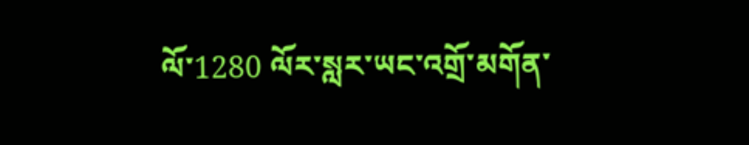ལོ་1280 ལོར་སླར་ཡང་འགྲོ་མགོན་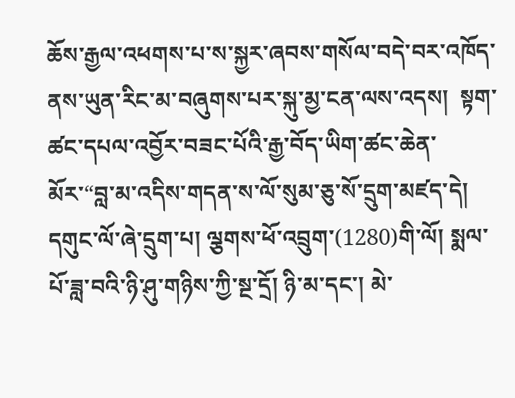ཆོས་རྒྱལ་འཕགས་པ་ས་སྐྱར་ཞབས་གསོལ་བདེ་བར་འཁོད་ནས་ཡུན་རིང་མ་བཞུགས་པར་སྐུ་མྱ་ངན་ལས་འདས།  སྟག་ཚང་དཔལ་འབྱོར་བཟང་པོའི་རྒྱ་བོད་ཡིག་ཚང་ཆེན་མོར་“བླ་མ་འདིས་གདན་ས་ལོ་སུམ་ཅུ་སོ་དྲུག་མཛད་དེ། དགུང་ལོ་ཞེ་དྲུག་པ། ལྕགས་ཕོ་འབྲུག་(1280)གི་ལོ། སྨལ་པོ་ཟླ་བའི་ཉི་ཤུ་གཉིས་ཀྱི་སྔ་དྲོ། ཉི་མ་དང་། མེ་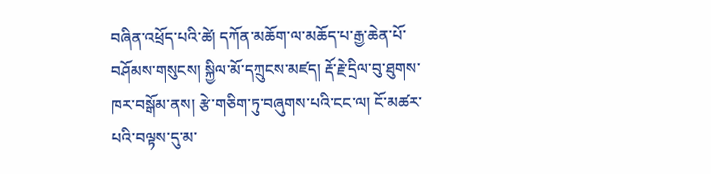བཞིན་འཕྲོད་པའི་ཚེ། དཀོན་མཆོག་ལ་མཆོད་པ་རྒྱ་ཆེན་པོ་བཤོམས་གསུངས། སྐྱིལ་མོ་དཀྲུངས་མཛད། རྡོ་རྗེ་དྲིལ་བུ་ཐུགས་ཁར་བསྒོམ་ནས། རྩེ་གཅིག་ཏུ་བཞུགས་པའི་ངང་ལ། ངོ་མཚར་པའི་བལྟས་དུ་མ་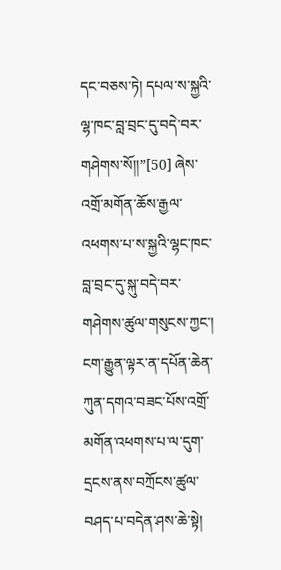དང་བཅས་ཏེ། དཔལ་ས་སྐྱའི་ལྷ་ཁང་བླ་བྲང་དུ་བདེ་བར་གཤེགས་སོ།།”[50] ཞེས་འགྲོ་མགོན་ཆོས་རྒྱལ་འཕགས་པ་ས་སྐྱའི་ལྷང་ཁང་བླ་བྲང་དུ་སྐུ་བདེ་བར་གཤེགས་ཚུལ་གསུངས་ཀྱང་། ངག་རྒྱུན་ལྟར་ན་དཔོན་ཆེན་ཀུན་དགའ་བཟང་པོས་འགྲོ་མགོན་འཕགས་པ་ལ་དུག་དྲངས་ནས་བཀྲོངས་ཚུལ་བཤད་པ་བདེན་ཤས་ཆེ་སྟེ།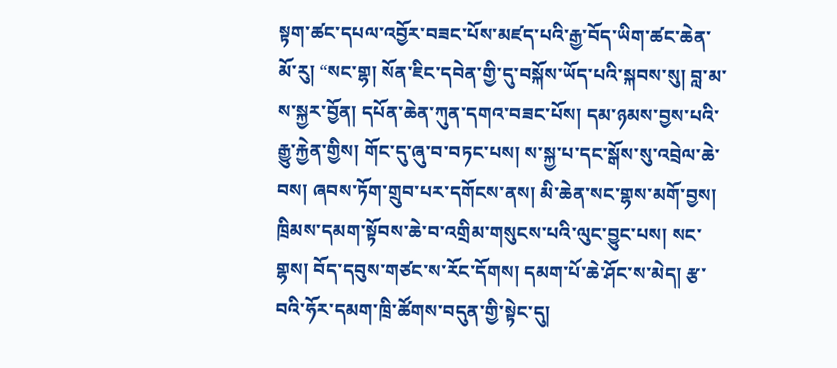སྟག་ཚང་དཔལ་འབྱོར་བཟང་པོས་མཛད་པའི་རྒྱ་བོད་ཡིག་ཚང་ཆེན་མོ་རུ། “སང་གྷ། སོན་ཇིང་དབེན་གྱི་དུ་བསྐོས་ཡོད་པའི་སྐབས་སུ། བླ་མ་ས་སྐྱར་བྱོན། དཔོན་ཆེན་ཀུན་དགའ་བཟང་པོས། དམ་ཉམས་བྱས་པའི་རྒྱུ་རྐྱེན་གྱིས། གོང་དུ་ཞུ་བ་བཏང་པས། ས་སྐྱ་པ་དང་སྒོས་སུ་འབྲེལ་ཆེ་བས། ཞབས་ཏོག་གྲུབ་པར་དགོངས་ནས། མི་ཆེན་སང་གྷས་མགོ་བྱས། ཁྲིམས་དམག་སྟོབས་ཆེ་བ་འགྲིམ་གསུངས་པའི་ལུང་བྱུང་པས། སང་གྷས། བོད་དབུས་གཙང་ས་རོང་དོགས། དམག་པོ་ཆེ་ཤོང་ས་མེད། རྩ་བའི་ཧོར་དམག་ཁྲི་ཚོགས་བདུན་གྱི་སྟེང་དུ།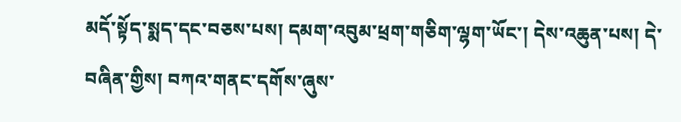མདོ་སྟོད་སྨད་དང་བཅས་པས། དམག་འབུམ་ཕྲག་གཅིག་ལྷག་ཡོང་། དེས་འཆུན་པས། དེ་བཞིན་གྱིས། བཀའ་གནང་དགོས་ཞུས་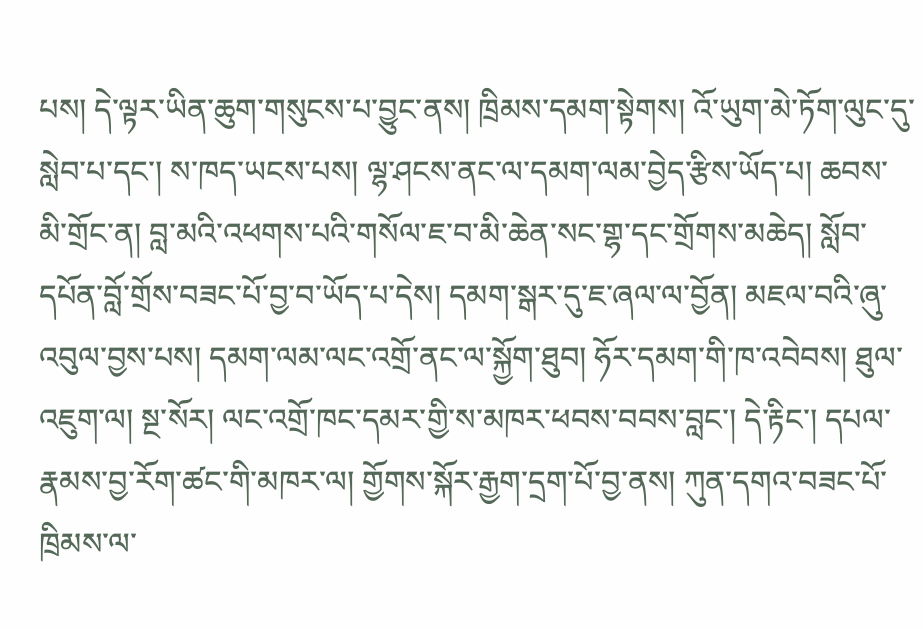པས། དེ་ལྟར་ཡིན་ཆུག་གསུངས་པ་བྱུང་ནས། ཁྲིམས་དམག་སྟེགས། འོ་ཡུག་མེ་ཏོག་ལུང་དུ་སླེབ་པ་དང་། ས་ཁད་ཡངས་པས། ལྷ་ཤངས་ནང་ལ་དམག་ལམ་བྱེད་རྩིས་ཡོད་པ། ཆབས་མི་གྲོང་ན། བླ་མའི་འཕགས་པའི་གསོལ་ཇ་བ་མི་ཆེན་སང་གྷ་དང་གྲོགས་མཆེད། སློབ་དཔོན་བློ་གྲོས་བཟང་པོ་བྱ་བ་ཡོད་པ་དེས། དམག་སྒར་དུ་ཇ་ཞལ་ལ་བྱོན། མཇལ་བའི་ཞུ་འབུལ་བྱས་པས། དམག་ལམ་ལང་འགྲོ་ནང་ལ་སྐྱོག་ཐུབ། ཧོར་དམག་གི་ཁ་འབེབས། ཐུལ་འཇུག་ལ། སྔ་སོར། ལང་འགྲོ་ཁང་དམར་གྱི་ས་མཁར་ཕབས་བབས་བླང་། དེ་རྟིང་། དཔལ་རྣམས་བྱ་རོག་ཚང་གི་མཁར་ལ། གྱོགས་སྐོར་རྒྱག་དྲག་པོ་བྱ་ནས། ཀུན་དགའ་བཟང་པོ་ཁྲིམས་ལ་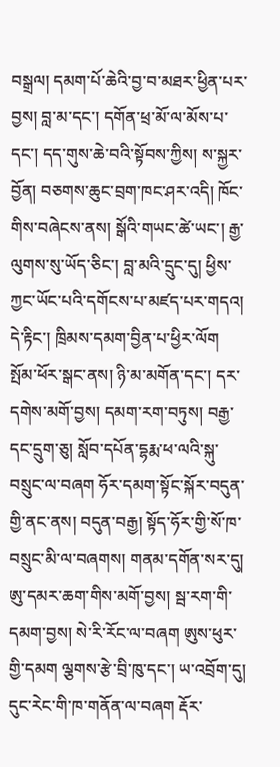བསྒྲལ། དམག་པོ་ཆེའི་བྱ་བ་མཐར་ཕྱིན་པར་བྱས། བླ་མ་དང་། དགོན་ཕྲ་མོ་ལ་མོས་པ་དང་། དད་གུས་ཆེ་བའི་སྟོབས་ཀྱིས། ས་སྐྱར་བྱོན། བཅགས་ཆུང་བྲག་ཁང་ཤར་འདི། ཁོང་གིས་བཞེངས་ནས། སྒོའི་གཡང་ཚེ་ཡང་། རྒྱ་ལུགས་སུ་ཡོད་ཅིང་། བླ་མའི་དྲུང་དུ། ཕྱིས་ཀྱང་ཡོང་པའི་དགོངས་པ་མཛད་པར་གདའ། དེ་རྟིང་། ཁྲིམས་དམག་བྱིན་པ་ཕྱིར་ལོག སྤོམ་ཕོར་སྒང་ནས། ཉི་མ་མགོན་དང་། དར་དགེས་མགོ་བྱས། དམག་རག་བཏུས། བརྒྱ་དང་དྲུག་ཅུ། སློབ་དཔོན་དྷརྨ་ཕ་ལའི་སྐུ་བསྲུང་ལ་བཞག ཧོར་དམག་སྟོང་སྐོར་བདུན་གྱི་ནང་ནས། བདུན་བརྒྱ། སྟོད་ཧོར་གྱི་སོ་ཁ་བསྲུང་མི་ལ་བཞགས། གནམ་དགོན་སར་དུ། ཨུ་དམར་ཆག་གིས་མགོ་བྱས། སྦ་རག་གི་དམག་བྱས། སེ་རི་རོང་ལ་བཞག ཨུས་ཕུར་གྱི་དམག ལྕགས་རྩེ་བྲི་ཁུ་དང་། ཡ་འབྲོག་དུ། དུང་རེང་གི་ཁ་གནོན་ལ་བཞག རྡོར་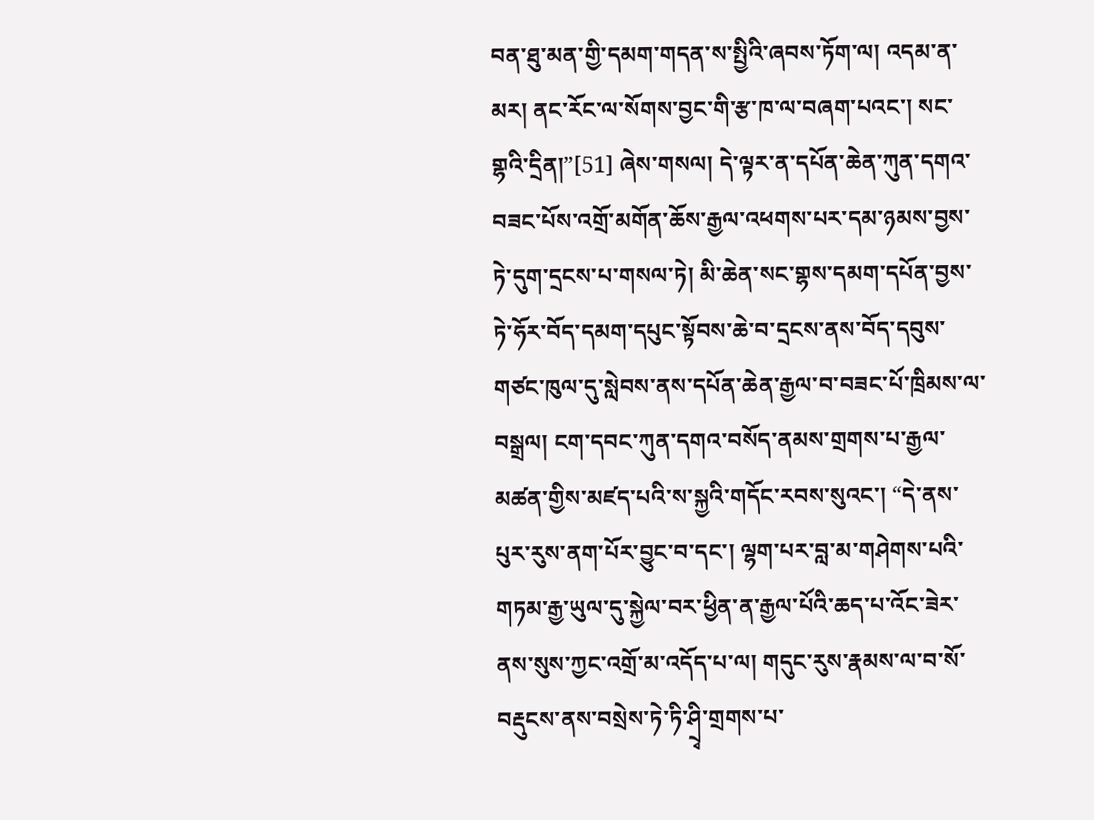བན་ཐུ་མན་གྱི་དམག་གདན་ས་སྤྱིའི་ཞབས་ཏོག་ལ། འདམ་ན་མར། ནང་རོང་ལ་སོགས་བྱང་གི་རྩ་ཁ་ལ་བཞག་པའང་། སང་གྷའི་དྲིན།”[51] ཞེས་གསལ། དེ་ལྟར་ན་དཔོན་ཆེན་ཀུན་དགའ་བཟང་པོས་འགྲོ་མགོན་ཆོས་རྒྱལ་འཕགས་པར་དམ་ཉམས་བྱས་ཏེ་དུག་དྲངས་པ་གསལ་ཏེ། མི་ཆེན་སང་གྷས་དམག་དཔོན་བྱས་ཏེ་ཧོར་བོད་དམག་དཔུང་སྟོབས་ཆེ་བ་དྲངས་ནས་བོད་དབུས་གཙང་ཁུལ་དུ་སླེབས་ནས་དཔོན་ཆེན་རྒྱལ་བ་བཟང་པོ་ཁྲིམས་ལ་བསྒྲལ། ངག་དབང་ཀུན་དགའ་བསོད་ནམས་གྲགས་པ་རྒྱལ་མཚན་གྱིས་མཛད་པའི་ས་སྐྱའི་གདོང་རབས་སུའང་། “དེ་ནས་པུར་རུས་ནག་པོར་བྱུང་བ་དང་། ལྷག་པར་བླ་མ་གཤེགས་པའི་གཏམ་རྒྱ་ཡུལ་དུ་སྐྱེལ་བར་ཕྱིན་ན་རྒྱལ་པོའི་ཆད་པ་འོང་ཟེར་ནས་སུས་ཀྱང་འགྲོ་མ་འདོད་པ་ལ། གདུང་རུས་རྣམས་ལ་བ་སོ་བརྡུངས་ནས་བསྲེས་ཏེ་ཏི་ཤྲྭི་གྲགས་པ་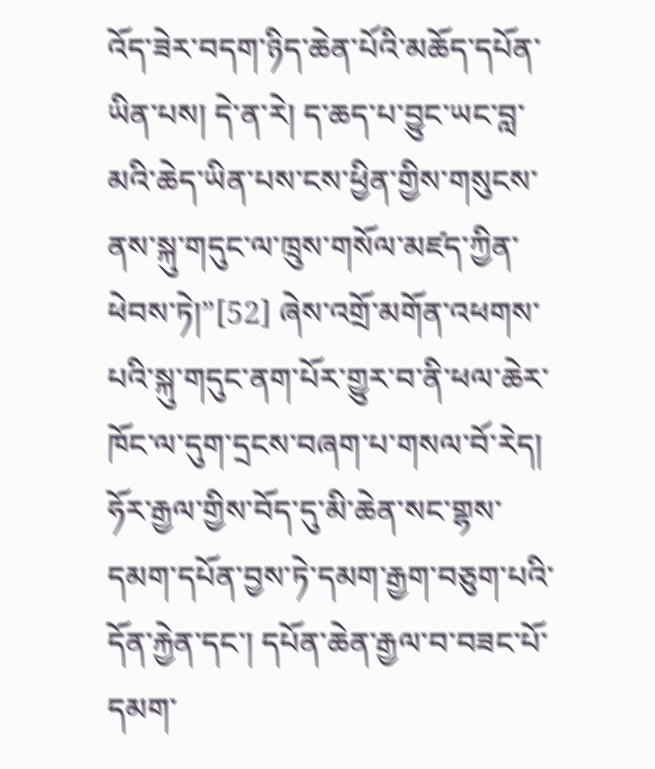འོད་ཟེར་བདག་ཉིད་ཆེན་པོའི་མཆོད་དཔོན་ཡིན་པས། དེ་ན་རེ། ད་ཆད་པ་བྱུང་ཡང་བླ་མའི་ཆེད་ཡིན་པས་ངས་ཕྱིན་གྱིས་གསུངས་ནས་སྐུ་གདུང་ལ་ཁྲུས་གསོལ་མཛད་ཀྱིན་ཕེབས་ཏེ།”[52] ཞེས་འགྲོ་མགོན་འཕགས་པའི་སྐུ་གདུང་ནག་པོར་གྱུར་བ་ནི་ཕལ་ཆེར་ཁོང་ལ་དུག་དྲངས་བཞག་པ་གསལ་བོ་རེད། ཧོར་རྒྱལ་གྱིས་བོད་དུ་མི་ཆེན་སང་གྷས་དམག་དཔོན་བྱས་ཏེ་དམག་རྒྱག་བཅུག་པའི་དོན་རྐྱེན་དང་། དཔོན་ཆེན་རྒྱལ་བ་བཟང་པོ་དམག་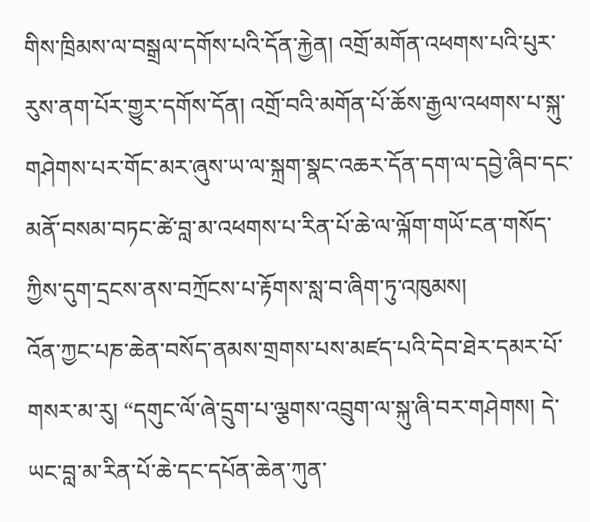གིས་ཁྲིམས་ལ་བསྒྲལ་དགོས་པའི་དོན་རྐྱེན། འགྲོ་མགོན་འཕགས་པའི་པུར་རུས་ནག་པོར་གྱུར་དགོས་དོན། འགྲོ་བའི་མགོན་པོ་ཆོས་རྒྱལ་འཕགས་པ་སྐུ་གཤེགས་པར་གོང་མར་ཞུས་ཡ་ལ་སྐྲག་སྣང་འཆར་དོན་དག་ལ་དབྱེ་ཞིབ་དང་མནོ་བསམ་བཏང་ཚེ་བླ་མ་འཕགས་པ་རིན་པོ་ཆེ་ལ་ལྐོག་གཡོ་ངན་གསོད་ཀྱིས་དུག་དྲངས་ནས་བཀྲོངས་པ་རྟོགས་སླ་བ་ཞིག་ཏུ་འཁུམས།
འོན་ཀྱང་པཎ་ཆེན་བསོད་ནམས་གྲགས་པས་མཛད་པའི་དེབ་ཐེར་དམར་པོ་གསར་མ་རུ། “དགུང་ལོ་ཞེ་དྲུག་པ་ལྕགས་འབྲུག་ལ་སྐུ་ཞི་བར་གཤེགས། དེ་ཡང་བླ་མ་རིན་པོ་ཆེ་དང་དཔོན་ཆེན་ཀུན་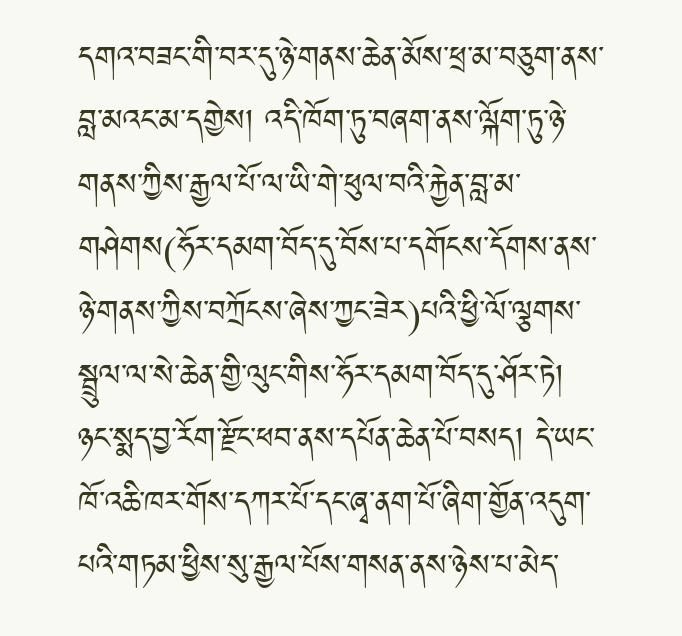དགའ་བཟང་གི་བར་དུ་ཉེ་གནས་ཆེན་མོས་ཕྲ་མ་བཅུག་ནས་བླ་མའང་མ་དགྱེས། འདི་ཁོག་ཏུ་བཞག་ནས་ལྐོག་ཏུ་ཉེ་གནས་ཀྱིས་རྒྱལ་པོ་ལ་ཡི་གེ་ཕུལ་བའི་རྐྱེན་བླ་མ་གཤེགས(ཧོར་དམག་བོད་དུ་བོས་པ་དགོངས་དོགས་ནས་ཉེ་གནས་ཀྱིས་བཀྲོངས་ཞེས་ཀྱང་ཟེར)པའི་ཕྱི་ལོ་ལྕགས་སྦྲུལ་ལ་སེ་ཆེན་གྱི་ལུང་གིས་ཧོར་དམག་བོད་དུ་ཤོར་ཏེ། ཉང་སྨད་བྱ་རོག་རྫོང་ཕབ་ནས་དཔོན་ཆེན་པོ་བསད། དེ་ཡང་ཁོ་འཆི་ཁར་གོས་དཀར་པོ་དང་ཞྭ་ནག་པོ་ཞིག་གྱོན་འདུག་པའི་གཏམ་ཕྱིས་སུ་རྒྱལ་པོས་གསན་ནས་ཉེས་པ་མེད་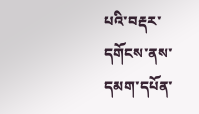པའི་བརྡར་དགོངས་ནས་དམག་དཔོན་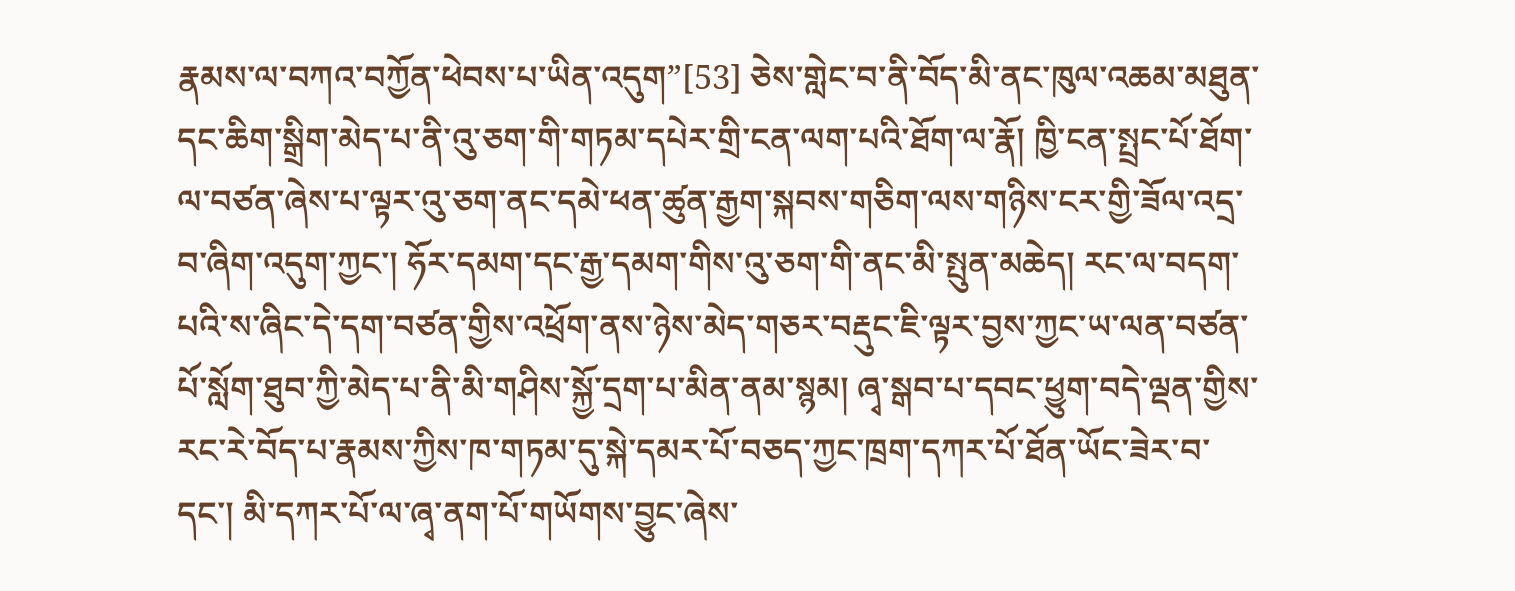རྣམས་ལ་བཀའ་བཀྱོན་ཕེབས་པ་ཡིན་འདུག”[53] ཅེས་གླེང་བ་ནི་བོད་མི་ནང་ཁུལ་འཆམ་མཐུན་དང་ཆིག་སྒྲིག་མེད་པ་ནི་འུ་ཅག་གི་གཏམ་དཔེར་གྲི་ངན་ལག་པའི་ཐོག་ལ་རྣོ། ཁྱི་ངན་སྤྲང་པོ་ཐོག་ལ་བཙན་ཞེས་པ་ལྟར་འུ་ཅག་ནང་དམེ་ཕན་ཚུན་རྒྱག་སྐབས་གཅིག་ལས་གཉིས་ངར་གྱི་ཟོལ་འདྲ་བ་ཞིག་འདུག་ཀྱང་། ཧོར་དམག་དང་རྒྱ་དམག་གིས་འུ་ཅག་གི་ནང་མི་སྤུན་མཆེད། རང་ལ་བདག་པའི་ས་ཞིང་དེ་དག་བཙན་གྱིས་འཕྲོག་ནས་ཉེས་མེད་གཅར་བརྡུང་ཇི་ལྟར་བྱས་ཀྱང་ཡ་ལན་བཙན་པོ་སློག་ཐུབ་ཀྱི་མེད་པ་ནི་མི་གཤིས་སྐྱོ་དྲག་པ་མིན་ནམ་སྙམ། ཞྭ་སྒབ་པ་དབང་ཕྱུག་བདེ་ལྡན་གྱིས་རང་རེ་བོད་པ་རྣམས་ཀྱིས་ཁ་གཏམ་དུ་སྐེ་དམར་པོ་བཅད་ཀྱང་ཁྲག་དཀར་པོ་ཐོན་ཡོང་ཟེར་བ་དང་། མི་དཀར་པོ་ལ་ཞྭ་ནག་པོ་གཡོགས་བྱུང་ཞེས་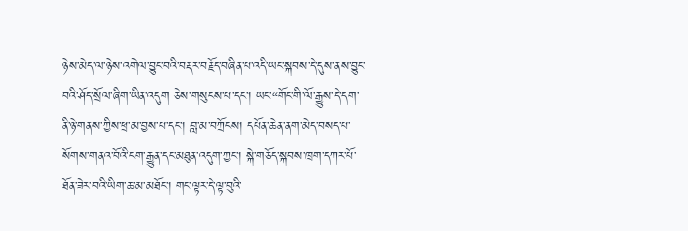ཉེས་མེད་ལ་ཉེས་འགེལ་བྱུང་བའི་བརྡར་བརྗོད་བཞིན་པ་འདི་ཡང་སྐབས་དེ་དུས་ནས་བྱུང་བའི་ཤོད་སྲོལ་ཞིག་ཡིན་འདུག ཅེས་གསུངས་པ་དང་། ཡང་“གོང་གི་ལོ་རྒྱུས་དེ་དག་ནི་ཉེ་གནས་ཀྱིས་ཕྲ་མ་བྱས་པ་དང་། བླ་མ་བཀྲོངས། དཔོན་ཆེན་ནག་མེད་བསད་པ་སོགས་གནའ་བོའི་ངག་རྒྱུན་དང་མཐུན་འདུག་ཀྱང་། སྐེ་གཅོད་སྐབས་ཁྲག་དཀར་པོ་ཐོན་ཟེར་བའི་ཡིག་ཆ་མ་མཐོང་། གང་ལྟར་དེ་ལྟ་བུའི་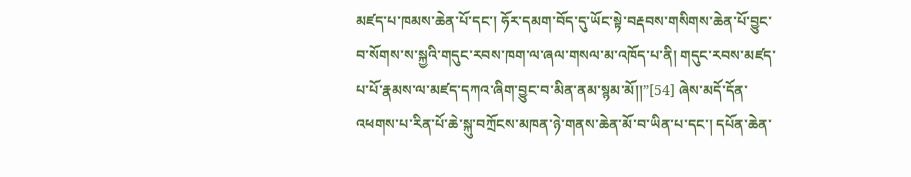མཛད་པ་ཁམས་ཆེན་པོ་དང་། ཧོར་དམག་བོད་དུ་ཡོང་སྟེ་བརྡབས་གསིགས་ཆེན་པོ་བྱུང་བ་སོགས་ས་སྐྱའི་གདུང་རབས་ཁག་ལ་ཞལ་གསལ་མ་འཁོད་པ་ནི། གདུང་རབས་མཛད་པ་པོ་རྣམས་ལ་མཛད་དཀའ་ཞིག་བྱུང་བ་མིན་ནམ་སྙམ་མོ།།”[54] ཞེས་མདོ་དོན་འཕགས་པ་རིན་པོ་ཆེ་སྐུ་བཀྲོངས་མཁན་ཉེ་གནས་ཆེན་མོ་བ་ཡིན་པ་དང་། དཔོན་ཆེན་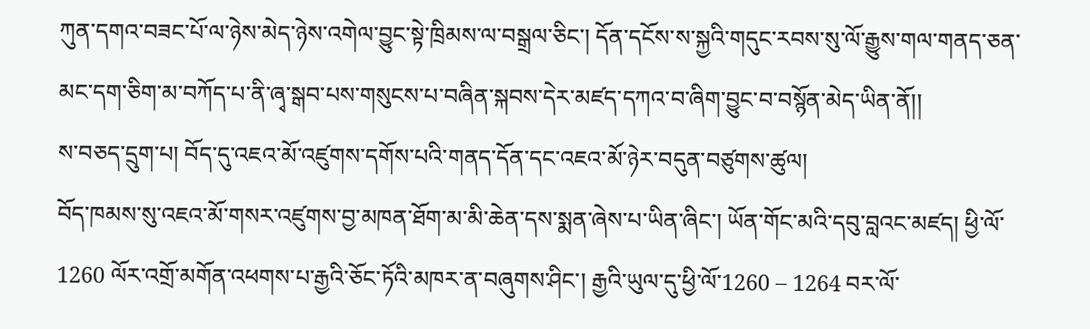ཀུན་དགའ་བཟང་པོ་ལ་ཉེས་མེད་ཉེས་འགེལ་བྱུང་སྟེ་ཁྲིམས་ལ་བསྒྲལ་ཅིང་། དོན་དངོས་ས་སྐྱའི་གདུང་རབས་སུ་ལོ་རྒྱུས་གལ་གནད་ཅན་མང་དག་ཅིག་མ་བཀོད་པ་ནི་ཞྭ་སྒབ་པས་གསུངས་པ་བཞིན་སྐབས་དེར་མཛད་དཀའ་བ་ཞིག་བྱུང་བ་བསྙོན་མེད་ཡིན་ནོ།།
ས་བཅད་དྲུག་པ། བོད་དུ་འཇའ་མོ་འཛུགས་དགོས་པའི་གནད་དོན་དང་འཇའ་མོ་ཉེར་བདུན་བཙུགས་ཚུལ།
བོད་ཁམས་སུ་འཇའ་མོ་གསར་འཛུགས་བྱ་མཁན་ཐོག་མ་མི་ཆེན་དས་སྨན་ཞེས་པ་ཡིན་ཞིང་། ཡོན་གོང་མའི་དབུ་བླའང་མཛད། ཕྱི་ལོ་1260 ལོར་འགྲོ་མགོན་འཕགས་པ་རྒྱའི་ཅོང་ཏོའི་མཁར་ན་བཞུགས་ཤིང་། རྒྱའི་ཡུལ་དུ་ཕྱི་ལོ་1260 – 1264 བར་ལོ་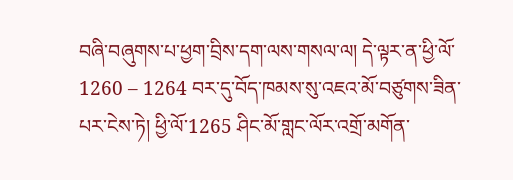བཞི་བཞུགས་པ་ཕྱག་བྲིས་དག་ལས་གསལ་ལ། དེ་ལྟར་ན་ཕྱི་ལོ་1260 – 1264 བར་དུ་བོད་ཁམས་སུ་འཇའ་མོ་བཙུགས་ཟིན་པར་ངེས་ཏེ། ཕྱི་ལོ་1265 ཤིང་མོ་གླང་ལོར་འགྲོ་མགོན་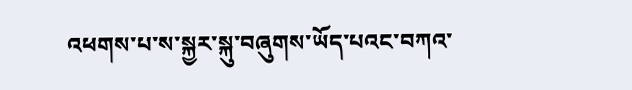འཕགས་པ་ས་སྐྱར་སྐུ་བཞུགས་ཡོད་པའང་བཀའ་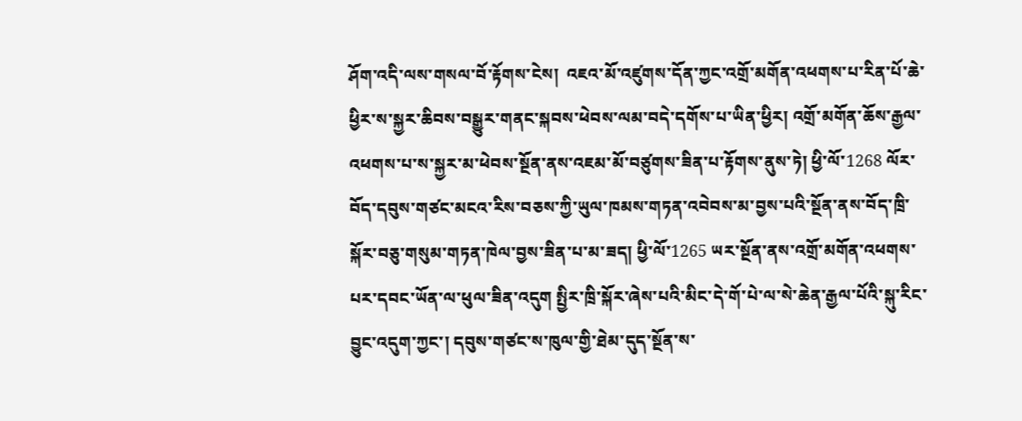ཤོག་འདི་ལས་གསལ་བོ་རྟོགས་ངེས།  འཇའ་མོ་འཛུགས་དོན་ཀྱང་འགྲོ་མགོན་འཕགས་པ་རིན་པོ་ཆེ་ཕྱིར་ས་སྐྱར་ཆིབས་བསྒྱུར་གནང་སྐབས་ཕེབས་ལམ་བདེ་དགོས་པ་ཡིན་ཕྱིར། འགྲོ་མགོན་ཆོས་རྒྱལ་འཕགས་པ་ས་སྐྱར་མ་ཕེབས་སྔོན་ནས་འཇམ་མོ་བཙུགས་ཟིན་པ་རྟོགས་ནུས་ཏེ། ཕྱི་ལོ་1268 ལོར་བོད་དབུས་གཙང་མངའ་རིས་བཅས་ཀྱི་ཡུལ་ཁམས་གཏན་འབེབས་མ་བྱས་པའི་སྔོན་ནས་བོད་ཁྲི་སྐོར་བཅུ་གསུམ་གཏན་ཁེལ་བྱས་ཟིན་པ་མ་ཟད། ཕྱི་ལོ་1265 ཡར་སྔོན་ནས་འགྲོ་མགོན་འཕགས་པར་དབང་ཡོན་ལ་ཕུལ་ཟིན་འདུག སྤྱིར་ཁྲི་སྐོར་ཞེས་པའི་མིང་དེ་གོ་པེ་ལ་སེ་ཆེན་རྒྱལ་པོའི་སྐུ་རིང་བྱུང་འདུག་ཀྱང་། དབུས་གཙང་ས་ཁུལ་གྱི་ཐེམ་དུད་སྔོན་ས་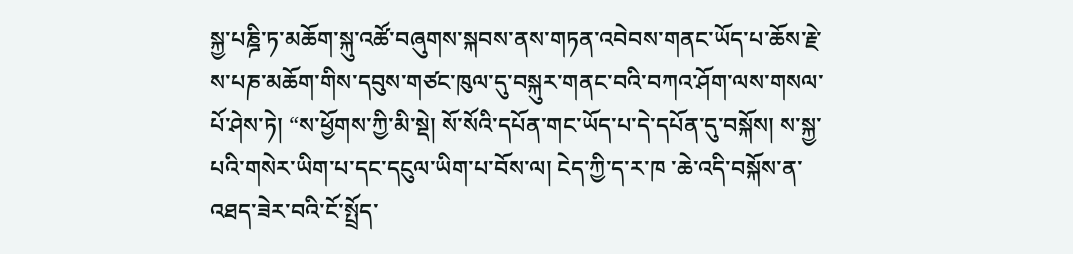སྐྱ་པཎྜི་ཏ་མཆོག་སྐུ་འཚོ་བཞུགས་སྐབས་ནས་གཏན་འབེབས་གནང་ཡོད་པ་ཆོས་རྗེ་ས་པཎ་མཆོག་གིས་དབུས་གཙང་ཁུལ་དུ་བསྐུར་གནང་བའི་བཀའ་ཤོག་ལས་གསལ་པོ་ཤེས་ཏེ། “ས་ཕྱོགས་ཀྱི་མི་སྡེ། སོ་སོའི་དཔོན་གང་ཡོད་པ་དེ་དཔོན་དུ་བསྐོས། ས་སྐྱ་པའི་གསེར་ཡིག་པ་དང་དངུལ་ཡིག་པ་བོས་ལ། ངེད་ཀྱི་ད་ར་ཁ ་ཆེ་འདི་བསྐོས་ན་འཐད་ཟེར་བའི་ངོ་སྤྲོད་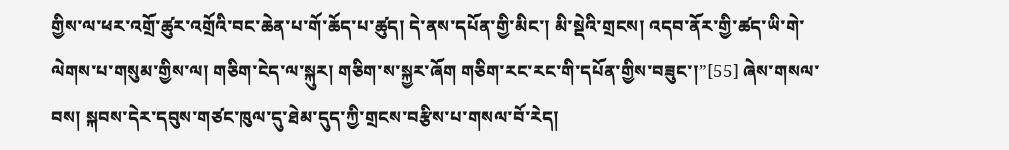གྱིས་ལ་ཕར་འགྲོ་ཚུར་འགྲོའི་བང་ཆེན་པ་གོ་ཆོད་པ་ཚུད། དེ་ནས་དཔོན་གྱི་མིང་། མི་སྡེའི་གྲངས། འདབ་ནོར་གྱི་ཚད་ཡི་གེ་ལེགས་པ་གསུམ་གྱིས་ལ། གཅིག་ངེད་ལ་སྐུར། གཅིག་ས་སྐྱར་ཞོག གཅིག་རང་རང་གི་དཔོན་གྱིས་བཟུང་།”[55] ཞེས་གསལ་བས། སྐབས་དེར་དབུས་གཙང་ཁུལ་དུ་ཐེམ་དུད་ཀྱི་གྲངས་བརྩིས་པ་གསལ་བོ་རེད།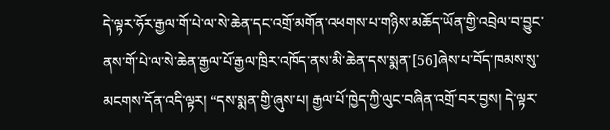དེ་ལྟར་ཧོར་རྒྱལ་གོ་པེ་ལ་སེ་ཆེན་དང་འགྲོ་མགོན་འཕགས་པ་གཉིས་མཆོད་ཡོན་གྱི་འབྲེལ་བ་བྱུང་ནས་གོ་པེ་ལ་སེ་ཆེན་རྒྱལ་པོ་རྒྱལ་ཁྲིར་འཁོད་ནས་མི་ཆེན་དས་སྨན་[56]ཞེས་པ་བོད་ཁམས་སུ་མངགས་དོན་འདི་ལྟར། “དས་སྨན་གྱི་ཞུས་པ། རྒྱལ་པོ་ཁྱེད་ཀྱི་ལུང་བཞིན་འགྲོ་བར་བྱས། དེ་ལྟར་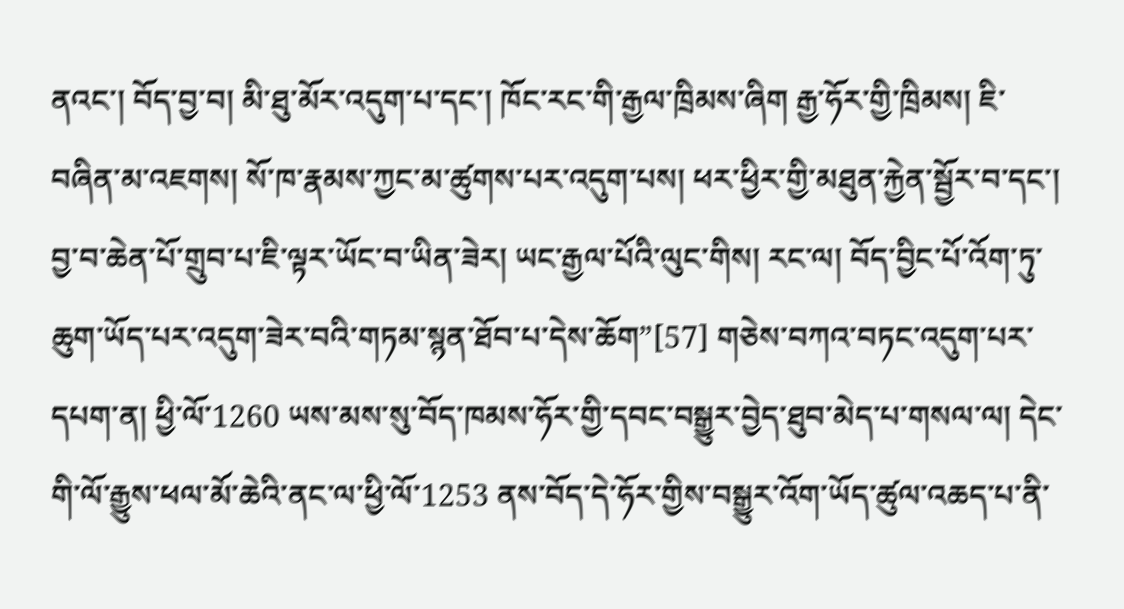ནའང་། བོད་བྱ་བ། མི་ཐུ་མོར་འདུག་པ་དང་། ཁོང་རང་གི་རྒྱལ་ཁྲིམས་ཞིག རྒྱ་ཧོར་གྱི་ཁྲིམས། ཇི་བཞིན་མ་འཇགས། སོ་ཁ་རྣམས་ཀྱང་མ་ཚུགས་པར་འདུག་པས། ཕར་ཕྱིར་གྱི་མཐུན་རྐྱེན་སྦྱོར་བ་དང་། བྱ་བ་ཆེན་པོ་གྲུབ་པ་ཇི་ལྟར་ཡོང་བ་ཡིན་ཟེར། ཡང་རྒྱལ་པོའི་ལུང་གིས། རང་ལ། བོད་བྱིང་པོ་འོག་ཏུ་ཆུག་ཡོད་པར་འདུག་ཟེར་བའི་གཏམ་སྙན་ཐོབ་པ་དེས་ཆོག”[57] གཅེས་བཀའ་བཏང་འདུག་པར་དཔག་ན། ཕྱི་ལོ་1260 ཡས་མས་སུ་བོད་ཁམས་ཧོར་གྱི་དབང་བསྒྱུར་བྱེད་ཐུབ་མེད་པ་གསལ་ལ། དེང་གི་ལོ་རྒྱུས་ཕལ་མོ་ཆེའི་ནང་ལ་ཕྱི་ལོ་1253 ནས་བོད་དེ་ཧོར་གྱིས་བསྒྱུར་འོག་ཡོད་ཚུལ་འཆད་པ་ནི་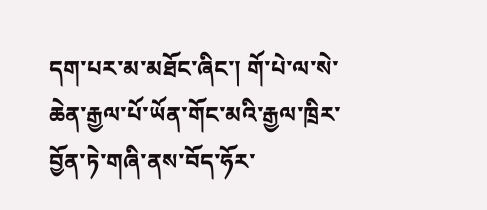དག་པར་མ་མཐོང་ཞིང་། གོ་པེ་ལ་སེ་ཆེན་རྒྱལ་པོ་ཡོན་གོང་མའི་རྒྱལ་ཁྲིར་བྱོན་ཏེ་གཞི་ནས་བོད་ཧོར་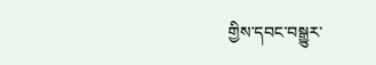གྱིས་དབང་བསྒྱུར་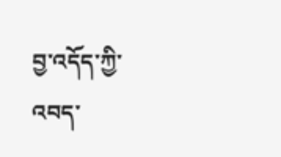བྱ་འདོད་ཀྱི་འབད་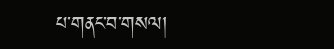པ་གནང་བ་གསལ།